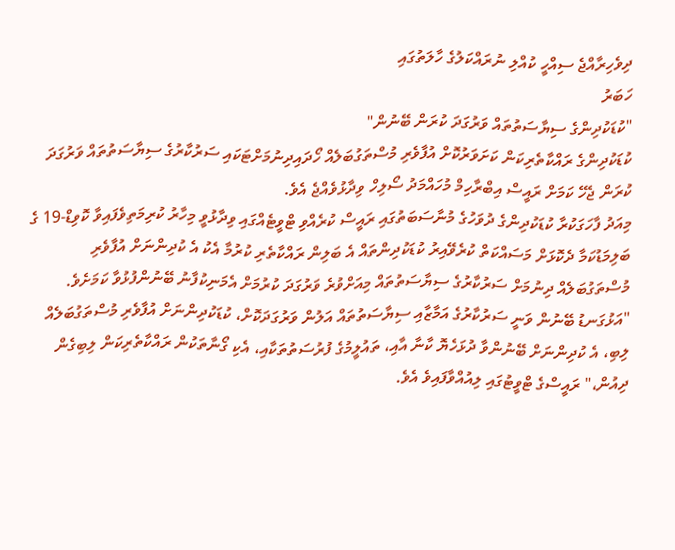ދިވެހިރާއްޖެ ސިއްހީ ކުއްލި ނުރައްކަލުގެ ހާލަތުގައި
ހަބަރު
"ކުޑަކުދިންގެ ސިޔާސަތުތައް ވަރުގަދަ ކުރަން ބޭނުން"
ކުޑަކުދިންގެ ރައްކާތެރިކަން ކަށަވަރުކޮށް އުފާވެރި މުސްތަގުބަލެއް ހޯދައިދިނުމަށްޓަކައި ސަރުކާރުގެ ސިޔާސަތުތައް ވަރުގަދަ ކުރަން ޖެހޭ ކަމަށް ރައީސް އިބްރާހިމް މުހައްމަދު ސޯލިހް ވިދާޅުވެއްޖެ އެވެ.
މިއަދު ފާހަގަކުރާ ކުޑަކުދިންގެ ދުވަހުގެ މުނާސަބަތުގައި ރައީސް ކުރެއްވި ޓްވީޓެއްގައި ވިދާޅުވީ މިހާރު ކުރިމަތިވެފައިވާ ކޮވިޑް-19 ގެ ބަލިމަޑުކަމާ ދެކޮޅަށް މަސައްކަތް ކުރެވޭއިރު ކުޑަކުދިންތައް އެ ބަލިން ރައްކާތެރި ކުރުމާ އެކު އެ ކުދިންނަށް އުފާވެރި މުސްތަގުބަލެއް ދިނުމަށް ސަރުކާރުގެ ސިޔާސަތުތައް މިއަށްވުރެ ވަރުގަދަ ކުރުމަށް އެމަނިކުފާނު ބޭނުންފުޅުވާ ކަމަށެވެ.
"އަޅުގަނޑު ބޭނުން ވަނީ ސަރުކާރުގެ އަމާޒާއި ސިޔާސަތުތައް އަލުން ވަރުގަދަކޮށް، ކުޑަކުދިންނަށް އުފާވެރި މުސްތަގުބަލެއް ލިބި، އެ ކުދިންނަށް ބޭނުންވާ ދުޅަހެޔޮ ކާނާ އާއި، ތައުލީމުގެ ފުރުސަތުތަކާއި، އެކި ގޯނާތަކުން ރައްކާތެރިކަން ލިބިގެން ދިއުން،" ރައީސްގެ ޓްވީޓުގައި ލިއުއްވާފައިވެ އެވެ.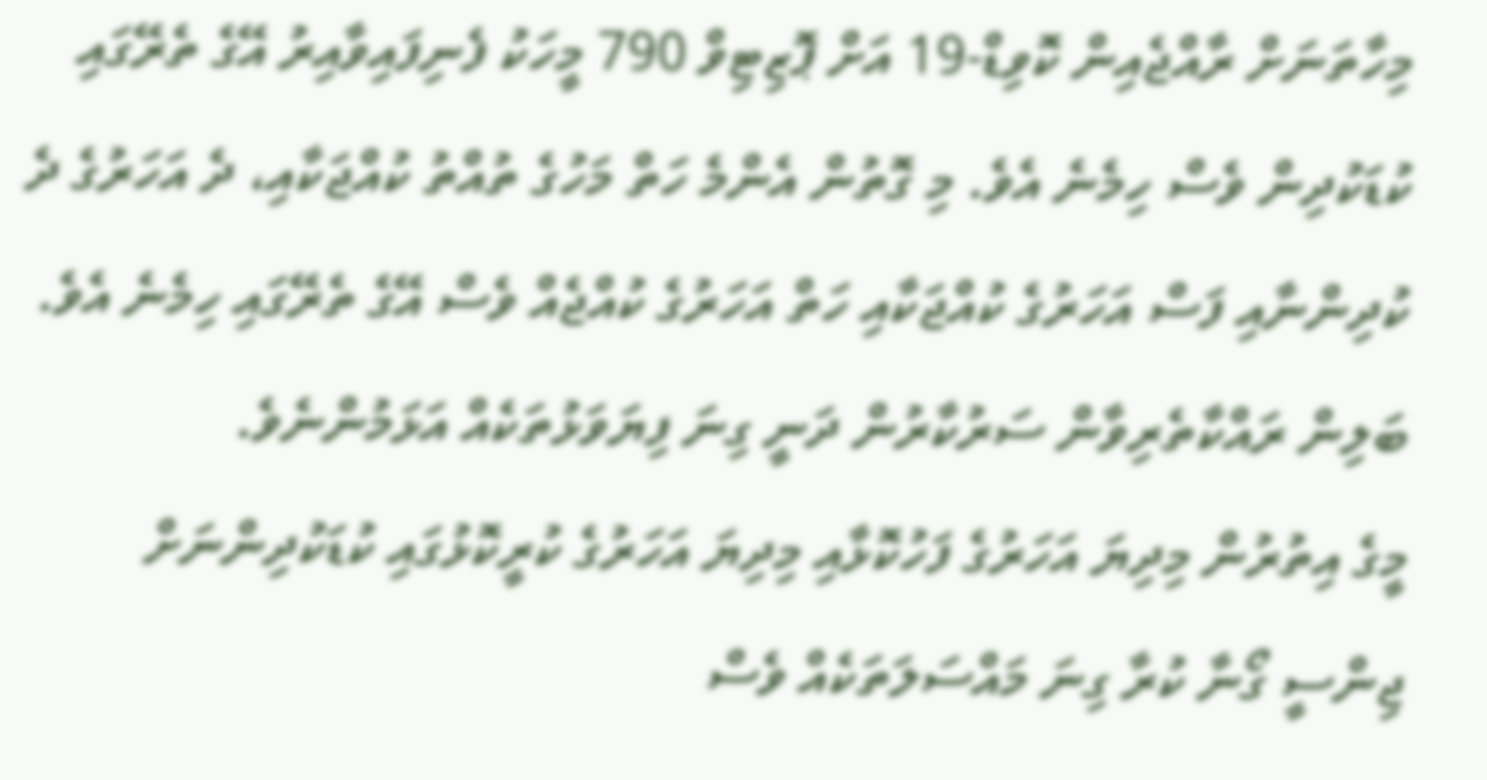މިހާތަނަށް ރާއްޖެއިން ކޮވިޑް-19 އަށް ޕޮޒިޓިވް 790 މީހަކު ފެނިފައިވާއިރު އޭގެ ތެރޭގައި ކުޑަކުދިން ވެސް ހިމެނެ އެވެ. މި ގޮތުން އެންމެ ހަތް މަހުގެ ތުއްތު ކުއްޖަކާއި، ދެ އަހަރުގެ ދެ ކުދިންނާއި ފަސް އަހަރުގެ ކުއްޖަކާއި ހަތް އަހަރުގެ ކުއްޖެއް ވެސް އޭގެ ތެރޭގައި ހިމެނެ އެވެ. ބަލިން ރައްކާތެރިވާން ސަރުކާރުން ދަނީ ގިނަ ފިޔަވަޅުތަކެއް އަޅަމުންނެވެ.
މީގެ އިތުރުން މިދިޔަ އަހަރުގެ ފަހުކޮޅާއި މިދިޔަ އަހަރުގެ ކުރީކޮޅުގައި ކުޑަކުދިންނަށް ޖިންސީ ގޯނާ ކުރާ ގިނަ މައްސަލަތަކެއް ވެސް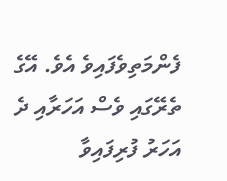ފެންމަތިވެފައިވެ އެވެ. އޭގެ ތެރޭގައި ވެސް އަހަރާއި ދެ އަހަރު ފުރިފައިވާ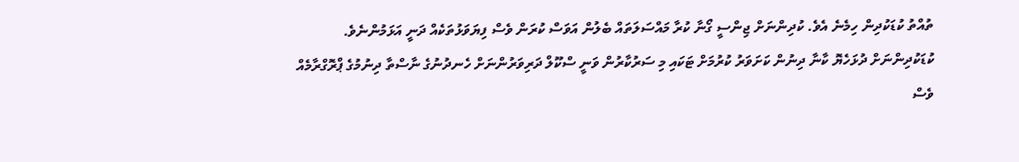ތުއްތު ކުޑަކުދިން ހިމެނެ އެވެ. ކުދިންނަށް ޖިންސީ ގޯނާ ކުރާ މައްސަލަތައް ބެލުން އަވަސް ކުރަން ވެސް ފިޔަވަޅުތަކެއް ދަނީ އަޅަމުންނެވެ.
ކުޑަކުދިންނަށް ދުޅަހެޔޮ ކާނާ ދިނުން ކަށަވަރު ކުރުމަށް ޓަކައި މި ސަރުކާރުން ވަނީ ސްކޫލް ދަރިވަރުންނަށް ހެނދުނުގެ ނާސްތާ ދިނުމުގެ ޕްރޮގްރާމެއް ވެސް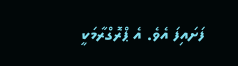ފަށައިފަ އެވެ. އެ ޕްރޮގްރާމަކީ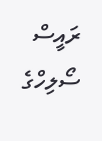ރައީސް ސޯލިހްގެ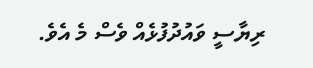ރިޔާސީ ވައުދުފުޅެއް ވެސް މެ އެވެ.